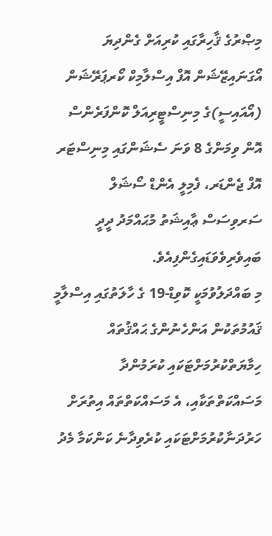މިޞްރުގެ ޤާހިރާގައި ކުރިއަށް ގެންދިޔަ އޯގަނައިޒޭޝަން އޮފް އިސްލާމިކް ކޯރޕަރޭޝަން (އޯއައިސީ)ގެ މިނިސްޓީރިއަލް ކޮންފަރެންސް އޮން ވިމަންގެ 8 ވަނަ ސެޝަންގައި މިނިސްޓަރ އޮފް ޖެންޑަރ، ފެމިލީ އެންޑް ސޯޝަލް ސަރވިސަސް ޢާއިޝަތު މުޙައްމަދު ދީދީ ބައިވެރިވެވަޑައިގެންފިއެވެ.
މި ބައްދަލުވުމަކީ ކޮވިޑް-19 ގެ ހާލަތުގައި އިސްލާމީ ޤައުމުތަކުން އަންހެނުންގެ ޙައްޤުތައް ހިމާޔަތްކުރުމަށްޓަކައި ކުރަމުންދާ މަސައްކަތްތަކާއި، އެ މަސައްކަތްތައް އިތުރަށް ހަރުދަނާކުރުމަށްޓަކައި ކުރެވިދާނެ ކަންކަމާ މެދު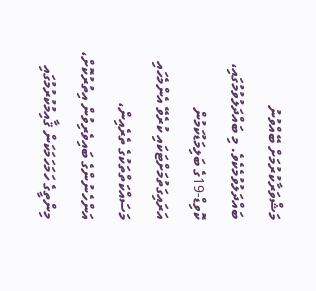މަޝްވަރާކުރުމަށް ބޭއްވުނު ބައްދަލުވުމެކެވެ. މި ބައްދަލުވުމުގައި، ކޮވިޑް-19ގެ ބަލިމަޑުކަމުން އަރައިގަތުމަށްޓަކައި ކުރެވޭ އެންމެހައި މަސައްކަތްތަކުގެ ތެރެއިން، އަންހެނުންގެ ބައިވެރިވުން އިތުރުކޮށް، މިންތީގެ ހަމަހަމަކަން ޤާއިމުކުރުމުގައި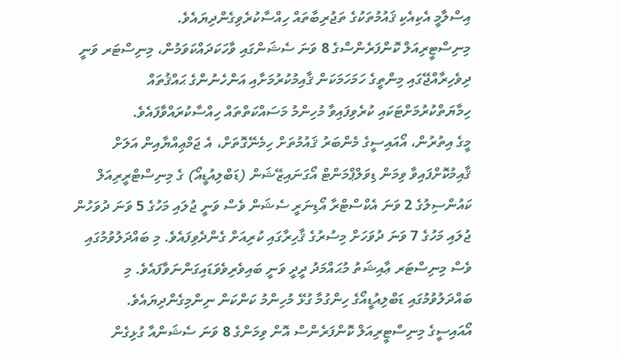އިސްލާމީ އެކިއެކި ޤައުމުތަކުގެ ތަޖުރިބާތައް ހިއްސާކުރެވިގެންދިޔައެވެ.
މިނިސްޓީރިއަލް ކޮންފަރެންސްގެ 8 ވަނަ ސެޝަންގައި ވާހަކަދައްކަވަމުން، މިނިސްޓަރ ވަނީ ދިވެހިރާއްޖޭގައި މިންތީގެ ހަމަހަމަކަން ޤާއިމުކުރުމަށާއި އަންހެނުންގެ ޙައްޤުތައް ހިމާޔަތްކުރުމަށްޓަކައި ކުރެވިފައިވާ މުހިންމު މަސައްކަތްތައް ހިއްސާކުރައްވާފައެވެ.
މީގެ އިތުރުން، އޯއައިސީގެ މެންބަރު ޤައުމުތަށް ހިމެނޭގޮތަށް، އެ ޖަމްޢިއްޔާއިން އަލަށް ޤާއިމުކޮށްފައިވާ ވިމަން ޑިވަލްޕްމަންޓް އޯގަނައިޒޭޝަން (ޑަބްލިއުޑީއޯ) ގެ މިނިސްޓްރީރިއަލް ކައުންސިލުގެ 2 ވަނަ އެކްސްޓްރާ އޯޑިނަރީ ސެޝަން ވެސް ވަނީ ޖުލައި މަހުގެ 5 ވަނަ ދުވަހުން ޖުލައި މަހުގެ 7 ވަނަ ދުވަހަށް މިސުރުގެ ޤާހިރާގައި ކުރިއަށް ގެންދެވިފައެވެ. މި ބައްދަލުވުމުގައި ވެސް މިނިސްޓަރ ޢާއިޝަތު މުޙައްމަދު ދީދީ ވަނީ ބައިވެރިވެވަޑައިގަންނަވާފައެވެ. މި ބައްދަލުވުމުގައި ޑަބްލިއުޑީއޯގެ ހިންގުމާ ގުޅޭ މުހިންމު ކަންކަން ނިންމިގެންދިޔައެވެ.
އޯއައިސީގެ މިނިސްޓީރިއަލް ކޮންފަރެންސް އޮން ވިމަންގެ 8 ވަނަ ސެޝަންއާ ގުޅިގެން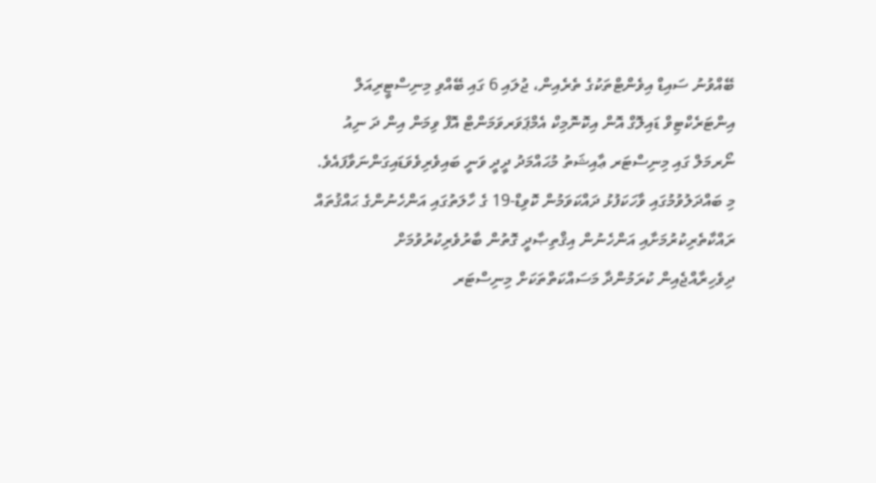ބޭއްވުނު ސައިޑް އިވެންޓްތަކުގެ ތެރެއިން، ޖުލައި 6 ގައި ބޭއްވި މިނިސްޓީރިއަލް އިންޓަރެކްޓިވް ޑައިލޮގް އޮން އިކޮނޮމިކް އެމްޕަވަރވަމަންޓް އޮފް ވިމަން އިން ދަ ނިއު ނޯރމަލް ގައި މިނިސްޓަރ ޢާއިޝަތު މުޙައްމަދު ދީދީ ވަނީ ބައިވެރިވެވަޑައިގަންނަވާފައެވެ. މި ބައްދަލުވުމުގައި ވާހަކަފުޅު ދައްކަވަމުން ކޮވިޑް-19 ގެ ހާލަތުގައި އަންހެނުންގެ ޙައްޤުތައް ރައްކާތެރިކުރުމަށާއި އަންހެނުން އިޤްތިޞާދީ ގޮތުން ބާރުވެރިކުރުވުމަށް ދިވެހިރާއްޖެއިން ކުރަމުންދާ މަސައްކަތްތަކަށް މިނިސްޓަރ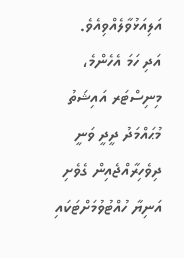އަލިއަޅުވާލެއްވިއެވެ.
އަދި ހަމަ އެހެންމެ، މިނިސްޓަރ އައިޝަތު މުޙައްމަދު ދީދީ ވަނީ ދިވެހިރާއްޖެއިން ގެވެށި އަނިޔާ ހުއްޓުވުމަށްޓަކައި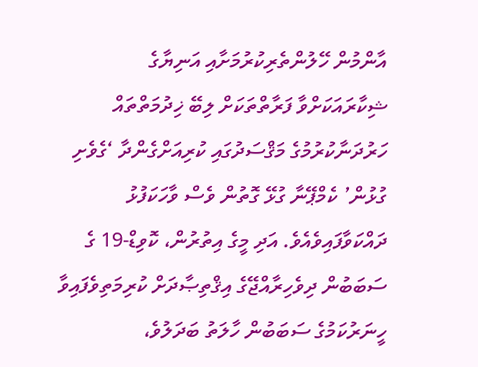އާންމުން ހޭލުންތެރިކުރުމަށާއި އަނިޔާގެ ޝިކާރައަކަށްވާ ފަރާތްތަކަށް ލިބޭ ޚިދުމަތްތައް ހަރުދަނާކުރުމުގެ މަޤްސަދުގައި ކުރިއަށްގެންދާ ‘ގެވެށި ގުޅުން’ ކެމްޕޭނާ ގުޅޭ ގޮތުން ވެސް ވާހަކަފުޅު ދައްކަވާފައިވެއެވެ. އަދި މީގެ އިތުރުން، ކޮވިޑް-19 ގެ ސަބަބުން ދިވެހިރާއްޖޭގެ އިޤްތިޞާދަށް ކުރިމަތިވެފައިވާ ހީނަރުކަމުގެ ސަބަބުން ހާލަތު ބަދަލުވެ،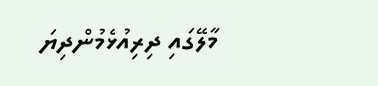މާލޭގައި ދިރިއުޅެމުންދިޔަ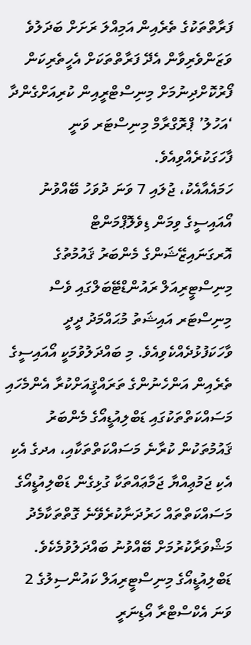ފަރާތްތަކުގެ ތެރެއިން އަމިއްލަ ރަށަށް ބަދަލުވެ ވަޒަންވެރިވާން އެދޭ ފަރާތްތަކަށް އެހީތެރިކަން ފޯރުކޮށްދިނުމަށް މިނިސްޓްރީއިން ކުރިއަށްގެންދާ ‘އަހުލު’ ޕްރޮގްރާމް މިނިސްޓަރ ވަނީ ފާހަގަކުރެއްވިއެވެ.
ހަމައެއާއެކު، ޖުލައި 7 ވަނަ ދުވަހު ބޭއްވުނު އޯއައިސީގެ ވިމަން ޑިވެލޮޕްމަންޓް އޮރގަނައިޒޭޝަންގެ މެންބަރު ޤައުމުތުގެ މިނިސްޓީރިއަލް ރައުންޑްޓޭބަލްގައި ވެސް މިނިސްޓަރ އައިޝަތު މުޙައްމަދު ދީދީ ވާހަކަފުޅުދެއްކެވިއެވެ. މި ބައްދަލުވުމަކީ އޯއައިސީގެ ތެރެއިން އަންހެނުންގެ ތަރައްޤީއަށްކުރާ އެންމެހައި މަސައްކަތްތަކުގައި ޑަބްލިއުޑީއޯގެ މެންބަރު ޤައުމުތަކުން ކުރާނެ މަސައްކަތްތަކާއި، އދގެ އެކި އެކި ޖަމުޢިއްޔާ ޖަމާޢައްތަކާ ގުޅިގެން ޑަބްލިއުޑީއޯގެ މަސައްކަތްތައް ހަރުދަނާކުރެވޭނެ ގޮތްތަކާމެދު މަޝްވަރާކުރުމަށް ބޭއްވުނު ބައްދަލުވުމެކެވެ.
ޑަބްލިއުޑީއޯގެ މިނިސްޓީރިއަލް ކައުންސިލުގެ 2 ވަނަ އެކްސްޓްރާ އޯޑިނަރީ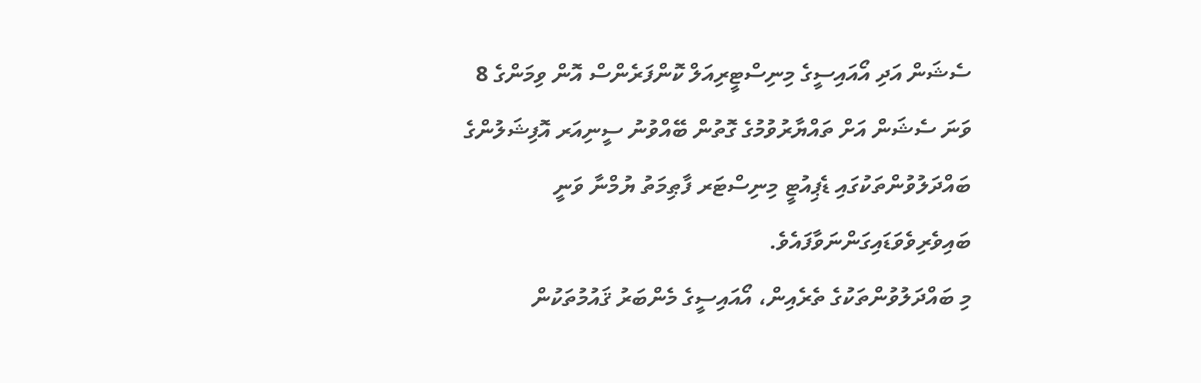ސެޝަން އަދި އޯއައިސީގެ މިނިސްޓީރިއަލް ކޮންފަރެންސް އޮން ވިމަންގެ 8 ވަނަ ސެޝަން އަށް ތައްޔާރުވުމުގެ ގޮތުން ބޭއްވުނު ސީނިއަރ އޮފިޝަލުންގެ ބައްދަލުވުންތަކުގައި ޑެޕިއުޓީ މިނިސްޓަރ ފާޠިމަތު ޔުމްނާ ވަނީ ބައިވެރިވެވަޑައިގަންނަވާފައެވެ.
މި ބައްދަލުވުންތަކުގެ ތެރެއިން، އޯއައިސީގެ މެންބަރު ޤައުމުތަކުން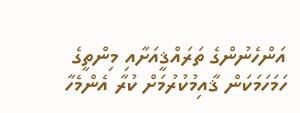އަންހެނުންގެ ތަރައްޤީއަށާއި މިންތީގެ ހަމަހަމަކަން ޤާއިމުކުރުމަށް ކުރާ އެންމެހާ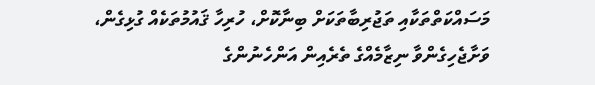މަސައްކަތްތަކާއި ތަޖުރިބާތަކަށް ބިނާކޮށް، ހުރިހާ ޤައުމުތަކެއް ގުޅިގެން، ވަށާޖެހިގެންވާ ނިޒާމެއްގެ ތެރެއިން އަންހެނުންގެ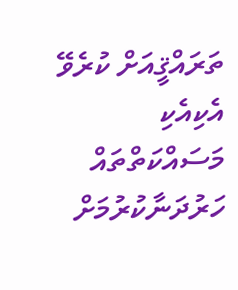ތަރައްޤީއަށް ކުރެވޭ އެކިއެކި މަސައްކަތްތައް ހަރުދަނާކުރުމަށް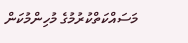މަސައްކަތްކުރުމުގެ މުހިންމުކަން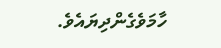ހާމަވެގެންދިޔައެވެ.